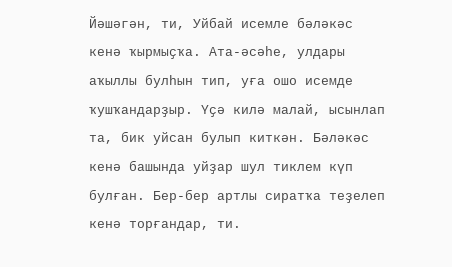Йәшәгән, ти, Уйбай исемле бәләкәс кенә ҡырмыҫҡа. Ата-әсәһе, улдары аҡыллы булһын тип, уға ошо исемде ҡушҡандарҙыр. Үҫә килә малай, ысынлап та, бик уйсан булып киткән. Бәләкәс кенә башында уйҙар шул тиклем күп булған. Бер-бер артлы сиратҡа теҙелеп кенә торғандар, ти.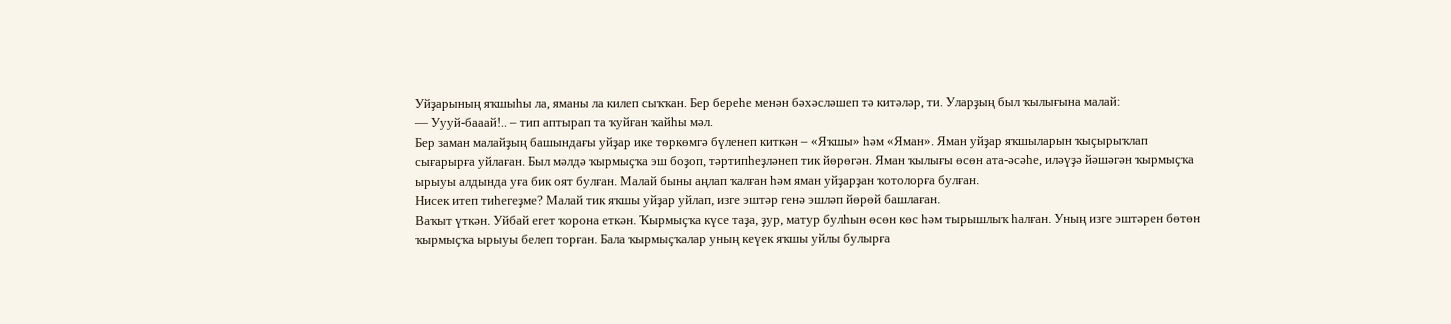Уйҙарының яҡшыһы ла, яманы ла килеп сыҡҡан. Бер береһе менән бәхәсләшеп тә китәләр, ти. Уларҙың был ҡылығына малай:
— Уууй-бааай!.. – тип аптырап та ҡуйған ҡайһы мәл.
Бер заман малайҙың башындағы уйҙар ике төркөмгә бүленеп киткән – «Яҡшы» һәм «Яман». Яман уйҙар яҡшыларын ҡыҫырыҡлап сығарырға уйлаған. Был мәлдә ҡырмыҫҡа эш боҙоп, тәртипһеҙләнеп тик йөрөгән. Яман ҡылығы өсөн ата-әсәһе, иләүҙә йәшәгән ҡырмыҫҡа ырыуы алдында уға бик оят булған. Малай быны аңлап ҡалған һәм яман уйҙарҙан ҡотолорға булған.
Нисек итеп тиһегеҙме? Малай тик яҡшы уйҙар уйлап, изге эштәр генә эшләп йөрөй башлаған.
Ваҡыт үткән. Уйбай егет ҡорона еткән. Ҡырмыҫҡа күсе таҙа, ҙур, матур булһын өсөн көс һәм тырышлыҡ һалған. Уның изге эштәрен бөтөн ҡырмыҫҡа ырыуы белеп торған. Бала ҡырмыҫҡалар уның кеүек яҡшы уйлы булырға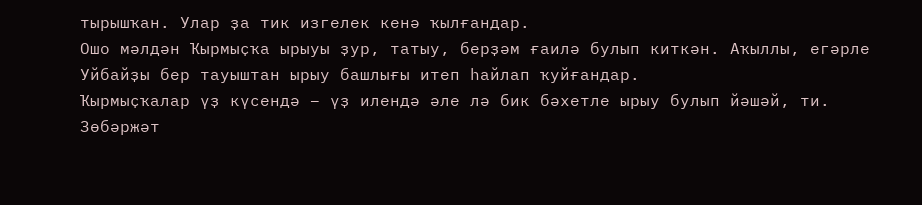тырышҡан. Улар ҙа тик изгелек кенә ҡылғандар.
Ошо мәлдән Ҡырмыҫҡа ырыуы ҙур, татыу, берҙәм ғаилә булып киткән. Аҡыллы, егәрле Уйбайҙы бер тауыштан ырыу башлығы итеп һайлап ҡуйғандар.
Ҡырмыҫҡалар үҙ күсендә – үҙ илендә әле лә бик бәхетле ырыу булып йәшәй, ти.
Зөбәржәт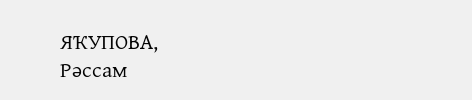ЯҠУПОВА,
Рәссам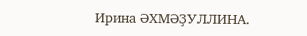Ирина ӘХМӘҘУЛЛИНА.